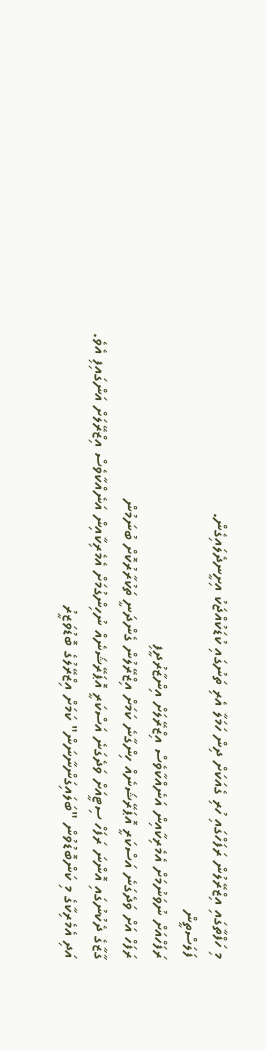މި ހަފްތާގައި އިޒްރޭލުން ރަފަހްގައި ހުރި ގެއަކަށް ދިން ހަމަލާ އެރި ތަނުގައި ކުޑަކުއްޖަކު އިށީނދެލައިގެން.
ފަލަސްތީން
ރަފަހްއަށް ނުވަނުމަށް އެމެރިކާއިން އަނެއްކާވެސް އިޒްރޭލަށް އިންޒާރުދީފި
ރަފަހް އަށް ވަދެގަނެ އަސްކަރީ އޮޕަރޭޝަނެއް ހިންގާނެ ކަމަށް އިޒްރޭލުން ގެންދަނީ ތަކުރާރުކޮށް ބުނަމުން
ގާޒާގެ ދެކުނުގައި އޮންނަ ރަފަހް ސިޓީއަށް ވަދެގަނެ އަސްކަރީ އޮޕަރޭޝަނެއް ނުހިންގުމަށް އެމެރިކާއިން އަނެއްކާވެސް އިޒްރޭލަށް އަންގައިފި އެވެ.
އަދި އެމެރިކާގެ މި ކަންބޮޑުވުން "ބަލައިގަންނާނަން" ކަމަށް އިޒްރޭލުގެ ބޮޑުވަޒީރު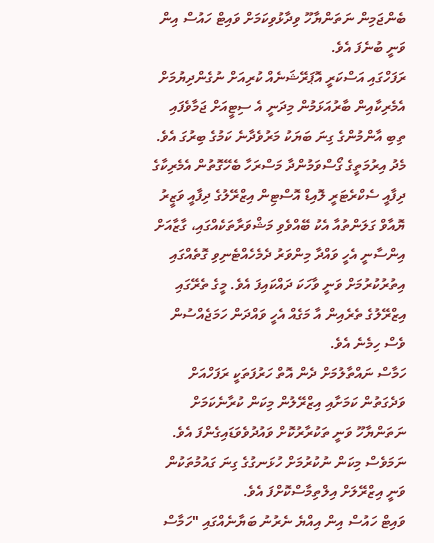ބެންޖަމިން ނަތަންޔާހޫ ވިދާޅުވިކަމަށް ވައިޓް ހައުސް އިން ވަނީ ބުނެފަ އެވެ.
ރަފަހްގައި އަސްކަރީ އޮޕަރޭޝަނެއް ކުރިއަށް ނުގެންދިޔުމަށް އެމެރިކާއިން ބާރުއަޅަމުން މިދަނީ އެ ސިޓީއަށް ޖަމާވެފައި ތިބި އާންމުންގެ ގިނަ ބަޔަކު މަރުވެދާނެ ކަމުގެ ބިރުގަ އެވެ.
މެދު އިރުމަތީގެ ގޯސްވަމުންދާ މަސްރަހާ ބެހޭގޮތުން އެމެރިކާގެ ދިފާއީ ސެކްރެޓަރީ ލޮއިޑް އޮސްޓިން އިޒްރޭލުގެ ދިފާއީ ވަޒީރު ޔޮއާވް ގަލަންތުއާ އެކު ބޭއްވެވި މަޝްވަރާތަކެއްގައި، ގާޒާއަށް އިންސާނީ އެހީ ވައްދާ މިންވަރު ދެމެހެއްޓެނިވި ގޮތެއްގައި އިތުރުކުރުމަށް ވަނީ ވާހަކަ ދައްކައިފަ އެވެ. މީގެ ތެރޭގައި އިޒްރޭލުގެ ތެރެއިން އާ މަގެއް އެހީ ވައްދަން ހަމަޖެއްސުން ވެސް ހިމެނެ އެވެ.
ހަމާސް ނައްތާލުމަށް ދެން އޮތް ހަރުފަތަކީ ރަފަހްއަށް ވަދެގަތުން ކަމަށާއި އިޒްރޭލުން މިކަން ކުރާނެކަމަށް ނަތަންޔާހޫ ވަނީ ތަކުރާރުކޮށް ވައުދުވެވަޑައިގެންފަ އެވެ. ނަމަވެސް މިކަން ނުކުރުމަށް ހުޅަނގުގެ ގިނަ ގައުމުތަކުން ވަނީ އިޒްރޭލަށް އިލްތިމާސްކޮށްފަ އެވެ.
ވައިޓް ހައުސް އިން އިއްޔެ ނެރުނު ބަޔާނެއްގައި "ހަމާސް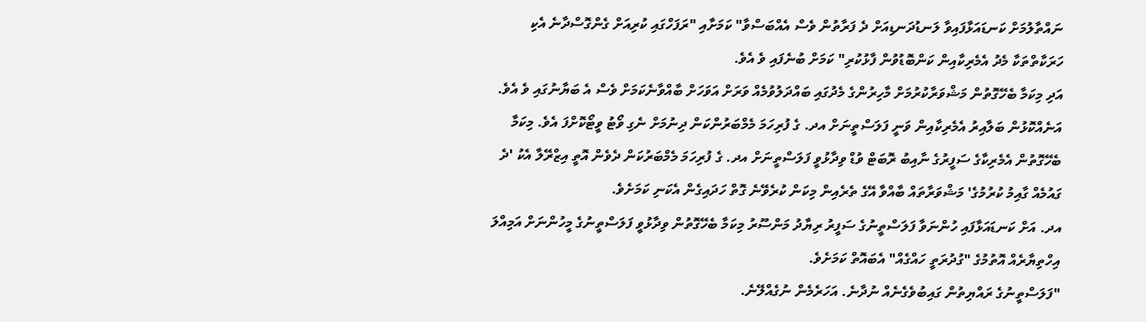ނައްތާލުމަށް ކަނޑައަޅާފައިވާ ލަނޑުދަނޑިއަށް ދެ ފަރާތުން ވެސް އެއްބަސްވާ" ކަމަށާއި "ރަފަހްގައި ކުރިއަށް ގެންގޮސްދާނެ އެކި ހަރަކާތްތަކާ މެދު އެމެރިކާއިން ކަންބޮޑުވުން ފާޅުކުރި" ކަމަށް ބުނެފައި ވެ އެވެ.
އަދި މިކަމާ ބެހޭގޮތުން މަޝްވަރާކުރުމަށް މާހިރުންގެ މެދުގައި ބައްދަލުވުމެއް ވަރަށް އަވަހަށް ބާއްވާނެކަމަށް ވެސް އެ ބަޔާނުގައި ވެ އެވެ.
އަނެއްކޮޅުން ބަލާއިރު އެމެރިކާއިން ވަނީ ފަލަސްތީނަށް އދ. ގެ ފުރިހަމަ މެމްބަރުންކަން ދިނުމަށް ނެގި ވޯޓު ވީޓޯކޮށްފަ އެވެ. މިކަމާ ބެހޭގޮތުން އެމެރިކާގެ ސަފީރުގެ ނާއިބު ރޮބަޓް ވުޑް ވިދާޅުވީ ފަލަސްތީނަށް އދ. ގެ ފުރިހަމަ މެމްބަރުކަން ދެވެން އޮތީ އިޒްރޭލާ އެކު 'ދެ ގައުމެއް ގާއިމު ކުރުމުގެ' މަޝްވަރާތައް ބާއްވާ އޭގެ ތެރެއިން މިކަން ކުރެވޭނެ ގޮތް ހަދައިގެން އެކަނި ކަމަށެވެ.
އދ. އަށް ކަނޑައަޅާފައި ހުންނަވާ ފަލަސްތީނުގެ ސަފީރު ރިޔާދު މަންސޫރު މިކަމާ ބެހޭގޮތުން ވިދާޅުވީ ފަލަސްތީނުގެ މީހުންނަށް އަމިއްލަ އިހްތިޔާރެއް އޮތުމުގެ "ގުދުރަތީ ހައްގެއް" އެބައޮތް ކަމަށެވެ.
"ފަލަސްތީނުގެ ރައްޔިތުން ގައިބުވެގެނެއް ނުދާނެ. އަހަރެމެން ނުގެއްލޭނެ.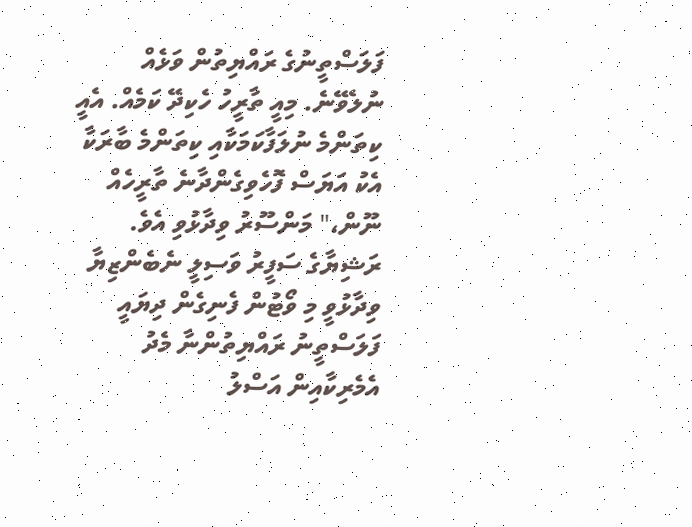ފަލަސްތީނުގެ ރައްޔިތުން ވަޅެއް ނުލެވޭނެ. މިއީ ތާރީހު ހެކިދޭ ކަމެއް. އެއީ ކިތަންމެ ނުލަފާކަމަކާއި ކިތަންމެ ބާރަކާ އެކު އަޔަސް ފޮހެވިގެންދާނެ ތާރީހެއް ނޫން،" މަންސޫރު ވިދާޅުވި އެވެ.
ރަޝިޔާގެ ސަފީރު ވަސިލީ ނެބެންޒިޔާ ވިދާޅުވީ މި ވޯޓުން ފެނިގެން ދިޔައީ ފަލަސްތީނު ރައްޔިތުންނާ މެދު އެމެރިކާއިން އަސްލު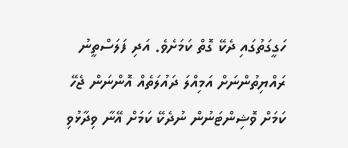ހަގީގަތުގައި ދެކޭ ގޮތް ކަމަށެވެ. އަދި ފަލަސްތީނު ރައްޔިތުންނަށް އަމިއްލަ ދައުލަތެއް އޮންނަން ޖެހޭ ކަމަށް ވޮޝިންޓަނުން ނުދެކޭ ކަމަށް އޭނާ ވިދާޅުވި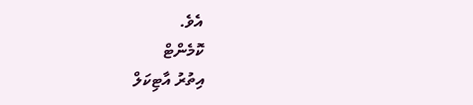އެވެ.
ކޮމެންޓް
އިތުރު އާޓިކަލް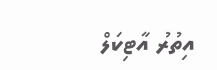އިތުރު އާޓިކަލް